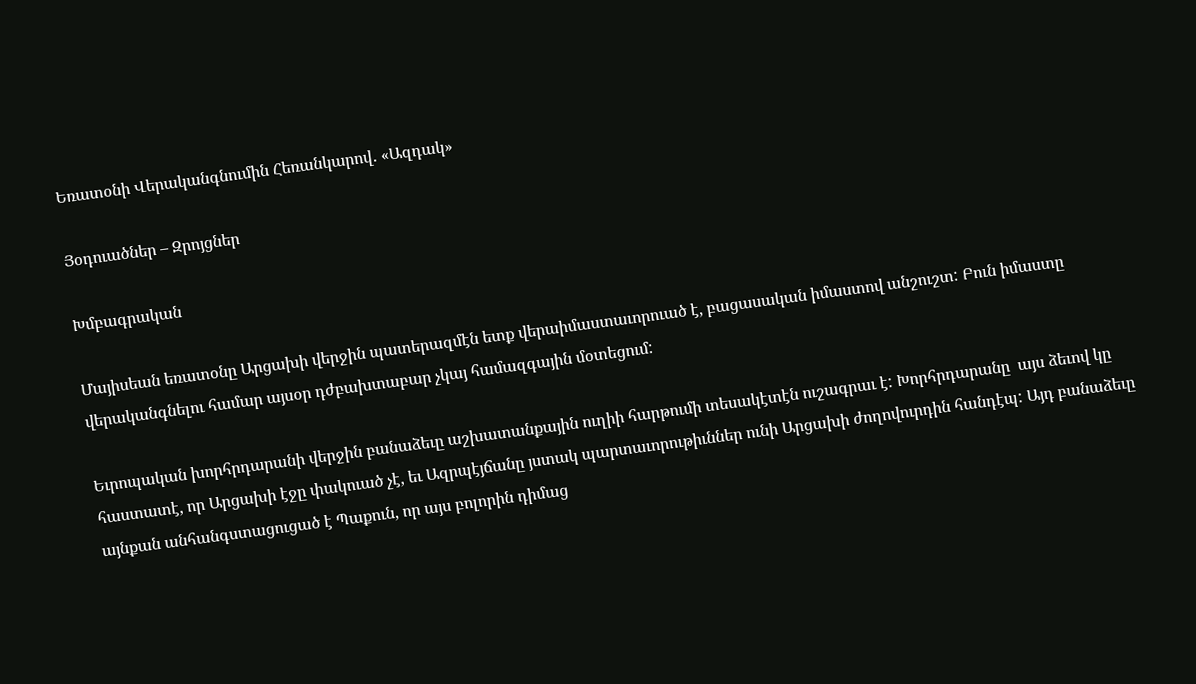Եռատօնի Վերականգնումին Հեռանկարով․ «Ազդակ»

Յօդուածներ – Զրոյցներ

Խմբագրական

Մայիսեան եռատօնը Արցախի վերջին պատերազմէն ետք վերաիմաստաւորուած է, բացասական իմաստով անշուշտ: Բուն իմաստը վերականգնելու համար այսօր դժբախտաբար չկայ համազգային մօտեցում:

Եւրոպական խորհրդարանի վերջին բանաձեւը աշխատանքային ուղիի հարթումի տեսակէտէն ուշագրաւ է: Խորհրդարանը  այս ձեւով կը հաստատէ, որ Արցախի էջը փակուած չէ, եւ Ազրպէյճանը յստակ պարտաւորութիւններ ունի Արցախի ժողովուրդին հանդէպ: Այդ բանաձեւը այնքան անհանգստացուցած է Պաքուն, որ այս բոլորին դիմաց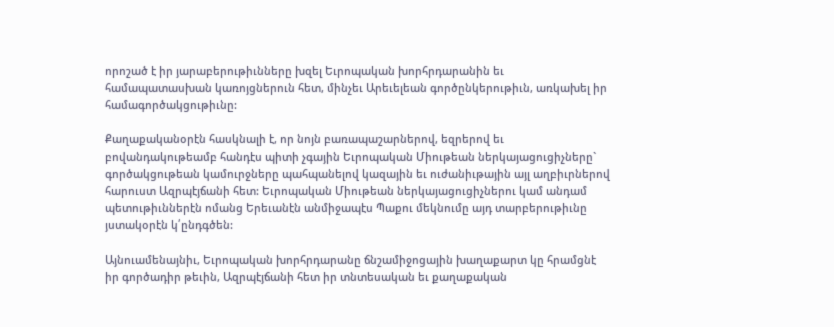որոշած է իր յարաբերութիւնները խզել Եւրոպական խորհրդարանին եւ համապատասխան կառոյցներուն հետ, մինչեւ Արեւելեան գործընկերութիւն, առկախել իր համագործակցութիւնը:

Քաղաքականօրէն հասկնալի է, որ նոյն բառապաշարներով, եզրերով եւ բովանդակութեամբ հանդէս պիտի չգային Եւրոպական Միութեան ներկայացուցիչները` գործակցութեան կամուրջները պահպանելով կազային եւ ուժանիւթային այլ աղբիւրներով հարուստ Ազրպէյճանի հետ: Եւրոպական Միութեան ներկայացուցիչներու կամ անդամ պետութիւններէն ոմանց Երեւանէն անմիջապէս Պաքու մեկնումը այդ տարբերութիւնը յստակօրէն կ՛ընդգծեն:

Այնուամենայնիւ, Եւրոպական խորհրդարանը ճնշամիջոցային խաղաքարտ կը հրամցնէ իր գործադիր թեւին, Ազրպէյճանի հետ իր տնտեսական եւ քաղաքական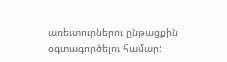առեւտուրներու ընթացքին օգտագործելու համար: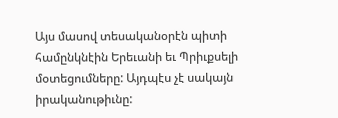Այս մասով տեսականօրէն պիտի համընկնէին Երեւանի եւ Պրիւքսելի մօտեցումները: Այդպէս չէ սակայն իրականութիւնը: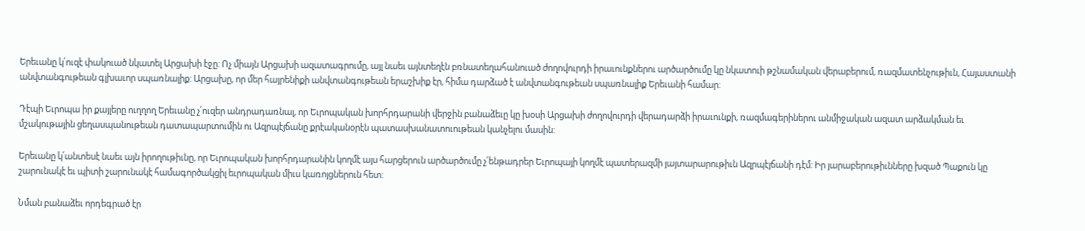Երեւանը կ՛ուզէ փակուած նկատել Արցախի էջը: Ոչ միայն Արցախի ազատագրումը, այլ նաեւ այնտեղէն բռնատեղահանուած ժողովուրդի իրաւունքներու արծարծումը կը նկատուի թշնամական վերաբերում, ռազմատենչութիւն, Հայաստանի անվտանգութեան գլխաւոր սպառնալիք: Արցախը, որ մեր հայրենիքի անվտանգութեան երաշխիք էր, հիմա դարձած է անվտանգութեան սպառնալիք Երեւանի համար:

Դէպի Եւրոպա իր քայլերը ուղղող Երեւանը չ՛ուզեր անդրադառնալ, որ Եւրոպական խորհրդարանի վերջին բանաձեւը կը խօսի Արցախի ժողովուրդի վերադարձի իրաւունքի, ռազմագերիներու անմիջական ազատ արձակման եւ մշակութային ցեղասպանութեան դատապարտումին ու Ազրպէյճանը քրէականօրէն պատասխանատուութեան կանչելու մասին:

Երեւանը կ՛անտեսէ նաեւ այն իրողութիւնը, որ Եւրոպական խորհրդարանին կողմէ այս հարցերուն արծարծումը չ՛ենթադրեր Եւրոպայի կողմէ պատերազմի յայտարարութիւն Ազրպէյճանի դէմ: Իր յարաբերութիւնները խզած Պաքուն կը շարունակէ եւ պիտի շարունակէ համագործակցիլ եւրոպական միւս կառոյցներուն հետ:

Նման բանաձեւ որդեգրած էր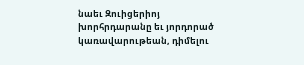նաեւ Զուիցերիոյ խորհրդարանը եւ յորդորած կառավարութեան, դիմելու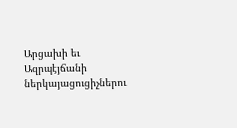Արցախի եւ Ազրպէյճանի ներկայացուցիչներու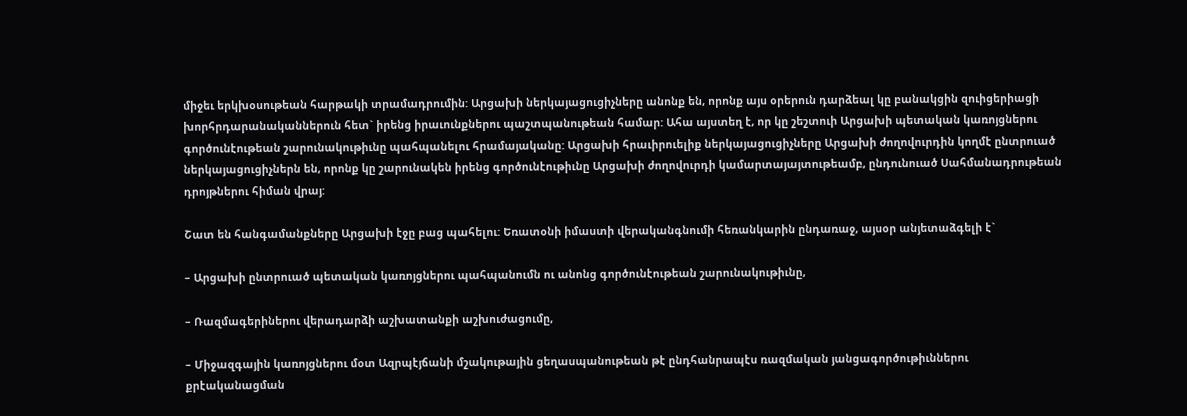միջեւ երկխօսութեան հարթակի տրամադրումին: Արցախի ներկայացուցիչները անոնք են, որոնք այս օրերուն դարձեալ կը բանակցին զուիցերիացի խորհրդարանականներուն հետ` իրենց իրաւունքներու պաշտպանութեան համար: Ահա այստեղ է, որ կը շեշտուի Արցախի պետական կառոյցներու գործունէութեան շարունակութիւնը պահպանելու հրամայականը: Արցախի հրաւիրուելիք ներկայացուցիչները Արցախի ժողովուրդին կողմէ ընտրուած ներկայացուցիչներն են, որոնք կը շարունակեն իրենց գործունէութիւնը Արցախի ժողովուրդի կամարտայայտութեամբ, ընդունուած Սահմանադրութեան դրոյթներու հիման վրայ:

Շատ են հանգամանքները Արցախի էջը բաց պահելու: Եռատօնի իմաստի վերականգնումի հեռանկարին ընդառաջ, այսօր անյետաձգելի է`

– Արցախի ընտրուած պետական կառոյցներու պահպանումն ու անոնց գործունէութեան շարունակութիւնը,

– Ռազմագերիներու վերադարձի աշխատանքի աշխուժացումը,

– Միջազգային կառոյցներու մօտ Ազրպէյճանի մշակութային ցեղասպանութեան թէ ընդհանրապէս ռազմական յանցագործութիւններու քրէականացման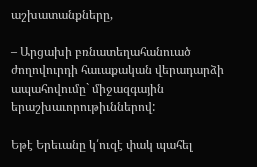աշխատանքները,

– Արցախի բռնատեղահանուած ժողովուրդի հաւաքական վերադարձի ապահովումը` միջազգային երաշխաւորութիւններով:

Եթէ Երեւանը կ՛ուզէ փակ պահել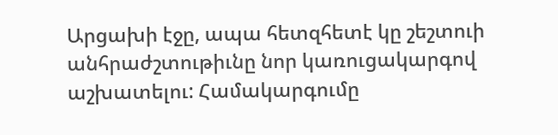Արցախի էջը, ապա հետզհետէ կը շեշտուի անհրաժշտութիւնը նոր կառուցակարգով աշխատելու: Համակարգումը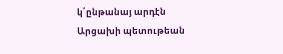կ՛ընթանայ արդէն Արցախի պետութեան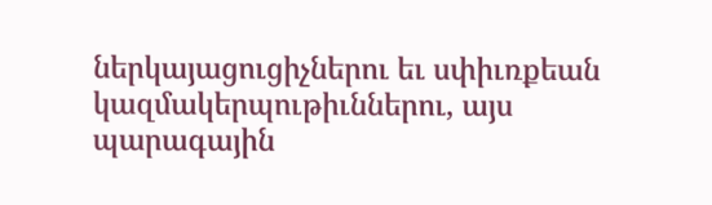ներկայացուցիչներու եւ սփիւռքեան կազմակերպութիւններու, այս պարագային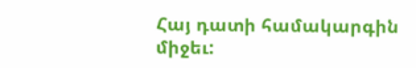Հայ դատի համակարգին միջեւ: